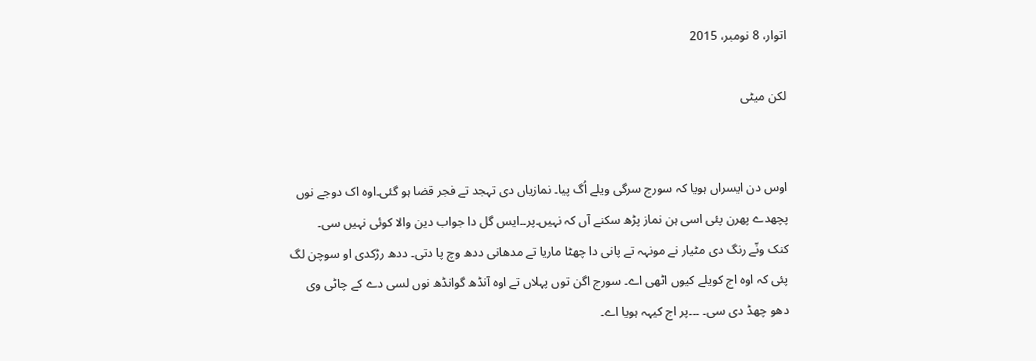اتوار، 8 نومبر، 2015

لکن میٹی


اوس دن ایسراں ہویا کہ سورج سرگی ویلے اُگ پیا۔ نمازیاں دی تہجد تے فجر قضا ہو گئی۔اوہ اک دوجے نوں پچھدے پھرن پئی اسی ہن نماز پڑھ سکنے آں کہ نہیں۔پر۔۔ایس گل دا جواب دین والا کوئی نہیں سی۔
کنک ونّے رنگ دی مٹیار نے مونہہ تے پانی دا چھٹا ماریا تے مدھانی ددھ وچ پا دتی۔ ددھ رڑکدی او سوچن لگ پئی کہ اوہ اج کویلے کیوں اٹھی اے۔ سورج اگن توں پہلاں تے اوہ آنڈھ گوانڈھ نوں لسی دے کے چاٹی وی دھو چھڈ دی سی۔ ۔۔۔پر اج کیہہ ہویا اے۔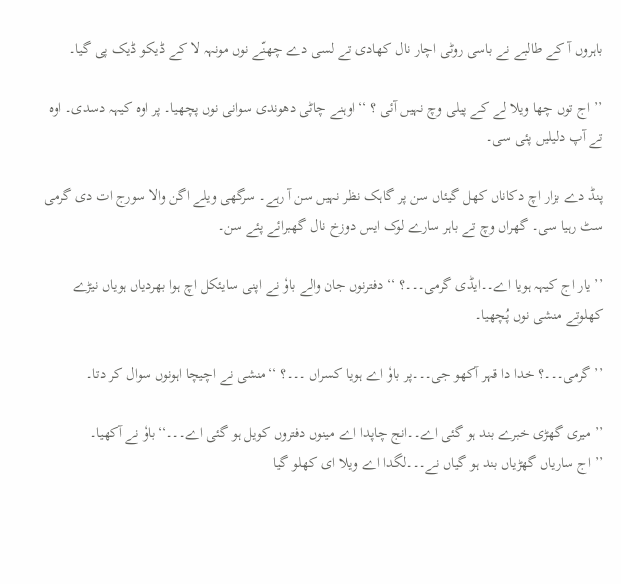باہروں آ کے طالبے نے باسی روٹی اچار نال کھادی تے لسی دے چھنّے نوں مونہہ لا کے ڈیکو ڈیک پی گیا۔

’’ اج توں چھا ویلا لے کے پیلی وچ نہیں آئی ؟ ‘‘اوہنے چاٹی دھوندی سوانی نوں پچھیا۔ پر اوہ کیہہ دسدی۔ اوہ تے آپ دلیلیں پئی سی۔

پنڈ دے بزار اچ دکاناں کھل گیئاں سن پر گاہک نظر نہیں سن آ رہے۔ سرگھی ویلے اگن والا سورج ات دی گرمی سٹ رہیا سی۔ گھراں وچ تے باہر سارے لوک ایس دوزخ نال گھبرائے پئے سن۔

’’ یار اج کیہہ ہویا اے۔۔ایڈی گرمی۔۔۔؟ ‘‘ دفترنوں جان والے باوٗ نے اپنی سایئکل اچ ہوا بھردیاں ہویاں نیڑے کھلوتے منشی نوں پُچھیا۔

’’ گرمی۔۔۔؟ خدا دا قہر آکھو جی۔۔۔پر باوٗ اے ہویا کسراں ۔۔۔؟ ‘‘منشی نے اچیچا اہونوں سوال کر دتا۔

’’ میری گھڑی خبرے بند ہو گئی اے۔۔انج چاپدا اے مینوں دفتروں کویل ہو گئی اے۔۔۔‘‘باوٗ نے آکھیا۔
’’ اج ساریاں گھڑیاں بند ہو گیاں نے۔۔۔لگدا اے ویلا ای کھلو گیا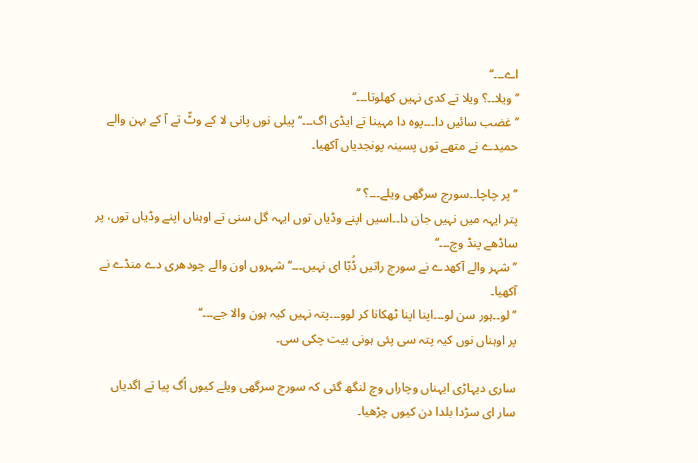اے۔۔۔‘‘
’’ ویلا۔۔؟ ویلا تے کدی نہیں کھلوتا۔۔۔‘‘
’’ غضب سائیں دا۔۔۔پوہ دا مہینا تے ایڈی اگ۔۔۔‘‘ پیلی نوں پانی لا کے وٹّ تے آ کے بہن والے حمیدے نے متھے توں پسینہ پونجدیاں آکھیا۔

’’ پر چاچا۔۔سورج سرگھی ویلے۔۔۔؟ ‘‘
پتر ایہہ میں نہیں جان دا۔۔اسیں اپنے وڈیاں توں ایہہ گل سنی تے اوہناں اپنے وڈیاں توں، پر ساڈھے پنڈ وچ۔۔۔‘‘
’’ شہر والے آکھدے نے سورج راتیں ڈُبّا ای نہیں۔۔۔‘‘ شہروں اون والے چودھری دے منڈے نے آکھیا۔
’’ لو۔۔ہور سن لو۔۔۔اپنا اپنا ٹھکانا کر لوو۔۔۔پتہ نہیں کیہ ہون والا جے۔۔۔‘‘
پر اوہناں نوں کیہ پتہ سی پئی ہونی بیت چکی سی۔

ساری دیہاڑی ایہناں وچاراں وچ لنگھ گئی کہ سورج سرگھی ویلے کیوں اُگ پیا تے اگدیاں سار ای سڑدا بلدا دن کیوں چڑھیا۔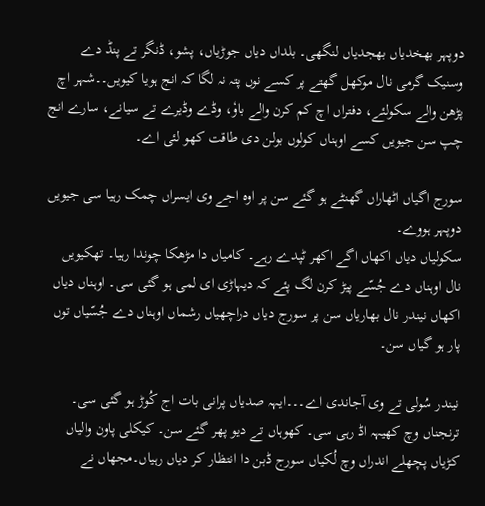دوپہر بھخدیاں بھجدیاں لنگھی۔ بلداں دیاں جوڑیاں، پشو، ڈنگر تے پنڈ دے وسنیک گرمی نال موکھل گھتے پر کسے نوں پتہ نہ لگا کہ انج ہویا کیویں۔۔شہر اچ پڑھن والے سکولئے، دفتراں اچ کم کرن والے باوٗ، وڈے وڈیرے تے سیانے، سارے انج چپ سن جیویں کسے اوہناں کولوں بولن دی طاقت کھو لئی اے۔

سورج اگیاں اٹھاراں گھنٹے ہو گئے سن پر اوہ اجے وی ایسراں چمک رہیا سی جیویں دوپہر ہووے۔
سکولیاں دیاں اکھاں اگے اکھر ٹپدے رہے۔ کامیاں دا مڑھکا چوندا رہیا۔ تھکیویں نال اوہناں دے جُسّے پیڑ کرن لگ پئے کہ دیہاڑی ای لمی ہو گئی سی۔ اوہناں دیاں اکھاں نیندر نال بھاریاں سن پر سورج دیاں دراچھیاں رشماں اوہناں دے جُسّیاں توں پار ہو گیاں سن۔

نیندر سُولی تے وی آجاندی اے۔۔۔ایہہ صدیاں پرانی بات اج کُوڑ ہو گئی سی۔ ترنجناں وچ کھیہہ اڈ رہی سی۔ کھوہاں تے دیو پھر گئے سن۔ کیکلی پاون والیاں کڑیاں پچھلے اندراں وچ لُکیاں سورج ڈبن دا انتظار کر دیاں رہیاں۔مجھاں نے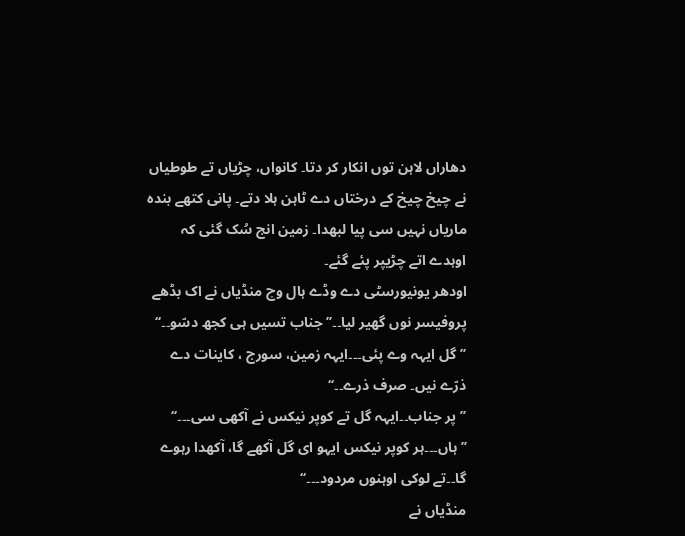دھاراں لاہن توں انکار کر دتا۔ کانواں، چڑیاں تے طوطیاں نے چیخ چیخ کے درختاں دے ٹاہن ہلا دتے۔ پانی کتھے بندہ ماریاں نہیں سی پیا لبھدا۔ زمین انج سُک گئی کہ اوہدے اتے چڑیپر پئے گئے۔
اودھر یونیورسٹی دے وڈے ہال وچ منڈیاں نے اک بڈھے پروفیسر نوں گھیر لیا۔۔’’ جناب تسیں ہی کجھ دسّو۔۔‘‘
’’ گل ایہہ وے پئی۔۔۔ایہہ زمین، سورج ، کاینات دے ذرّے نیں۔ صرف ذرے۔۔‘‘
’’ پر جناب۔۔ایہہ گل تے کوپر نیکس نے آکھی سی۔۔۔‘‘
’’ ہاں۔۔۔ہر کوپر نیکس ایہو ای گل آکھے گا، آکھدا رہوے گا۔۔تے لوکی اوہنوں مردود۔۔۔‘‘
منڈیاں نے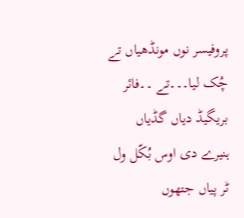پروفیسر نوں مونڈھیاں تے چُک لیا۔۔۔تے ۔۔فائر بریگیڈ دیاں گڈیاں ہنیرے دی اوس بُکّل ول ٹر پیاں جتھوں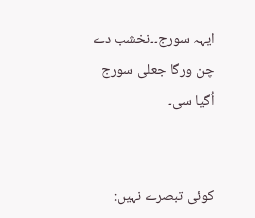ایہہ سورج۔۔نخشب دے چن ورگا جعلی سورج اُگیا سی۔


کوئی تبصرے نہیں: